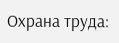Охрана труда: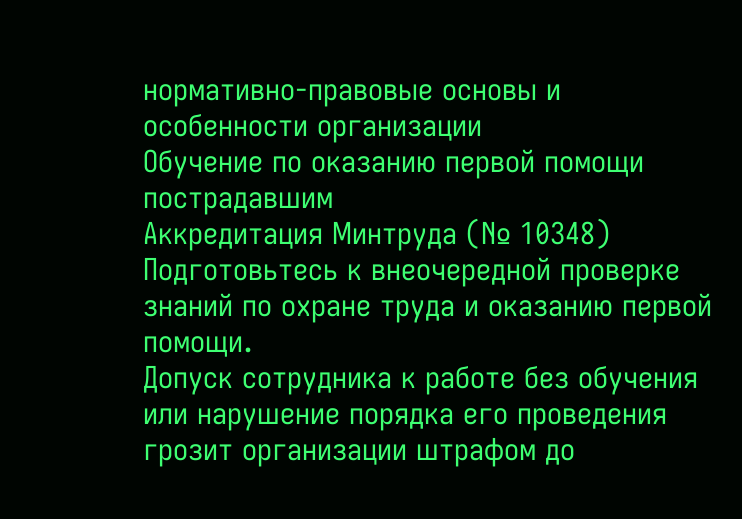нормативно-правовые основы и особенности организации
Обучение по оказанию первой помощи пострадавшим
Аккредитация Минтруда (№ 10348)
Подготовьтесь к внеочередной проверке знаний по охране труда и оказанию первой помощи.
Допуск сотрудника к работе без обучения или нарушение порядка его проведения
грозит организации штрафом до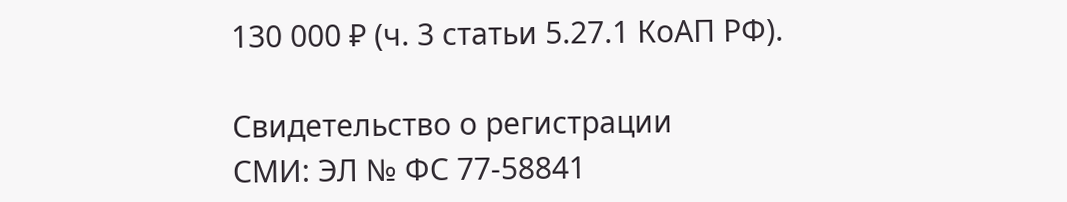130 000 ₽ (ч. 3 статьи 5.27.1 КоАП РФ).

Свидетельство о регистрации
СМИ: ЭЛ № ФС 77-58841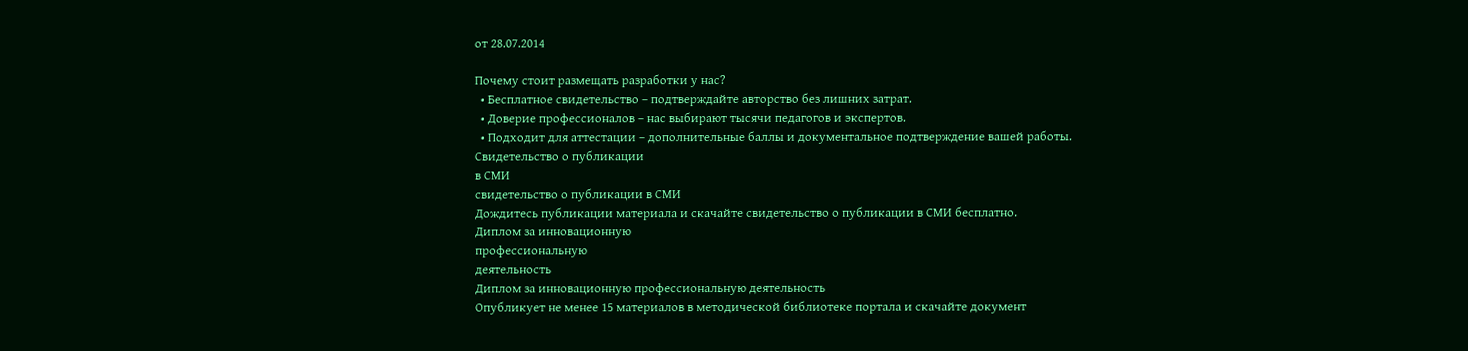от 28.07.2014

Почему стоит размещать разработки у нас?
  • Бесплатное свидетельство – подтверждайте авторство без лишних затрат.
  • Доверие профессионалов – нас выбирают тысячи педагогов и экспертов.
  • Подходит для аттестации – дополнительные баллы и документальное подтверждение вашей работы.
Свидетельство о публикации
в СМИ
свидетельство о публикации в СМИ
Дождитесь публикации материала и скачайте свидетельство о публикации в СМИ бесплатно.
Диплом за инновационную
профессиональную
деятельность
Диплом за инновационную профессиональную деятельность
Опубликует не менее 15 материалов в методической библиотеке портала и скачайте документ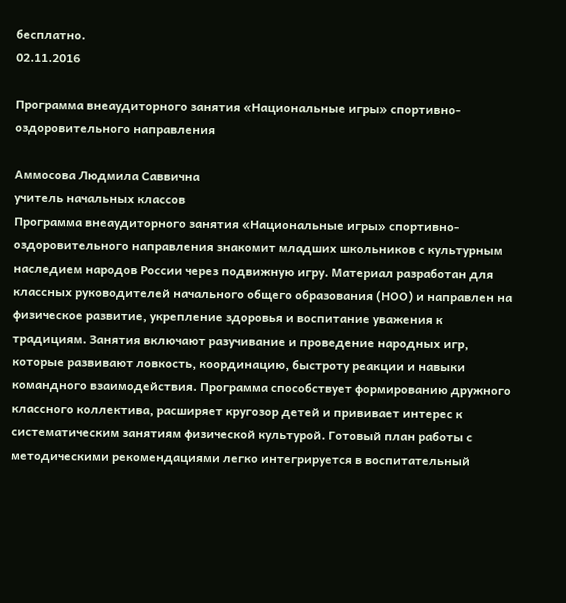бесплатно.
02.11.2016

Программа внеаудиторного занятия «Национальные игры» спортивно- оздоровительного направления

Аммосова Людмила Саввична
учитель начальных классов
Программа внеаудиторного занятия «Национальные игры» спортивно-оздоровительного направления знакомит младших школьников с культурным наследием народов России через подвижную игру. Материал разработан для классных руководителей начального общего образования (НОО) и направлен на физическое развитие, укрепление здоровья и воспитание уважения к традициям. Занятия включают разучивание и проведение народных игр, которые развивают ловкость, координацию, быстроту реакции и навыки командного взаимодействия. Программа способствует формированию дружного классного коллектива, расширяет кругозор детей и прививает интерес к систематическим занятиям физической культурой. Готовый план работы с методическими рекомендациями легко интегрируется в воспитательный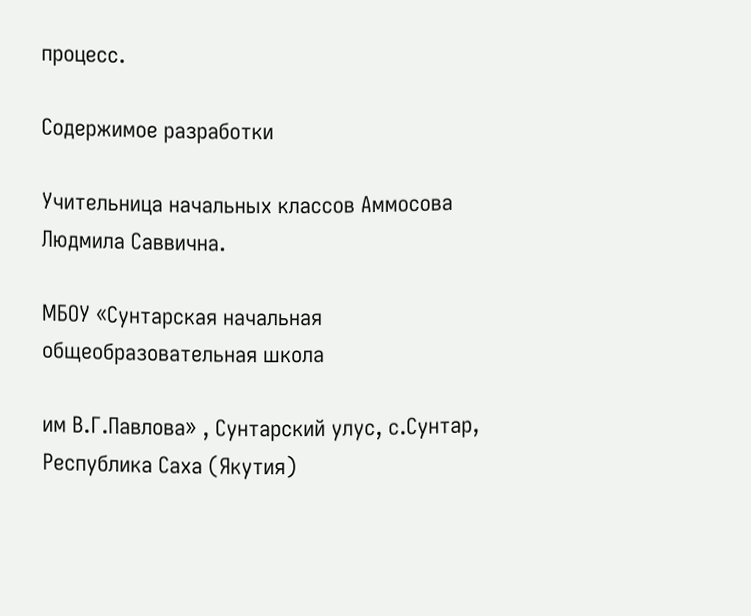процесс.

Содержимое разработки

Учительница начальных классов Аммосова Людмила Саввична.

МБОУ «Сунтарская начальная общеобразовательная школа

им В.Г.Павлова» , Сунтарский улус, с.Сунтар, Республика Саха (Якутия)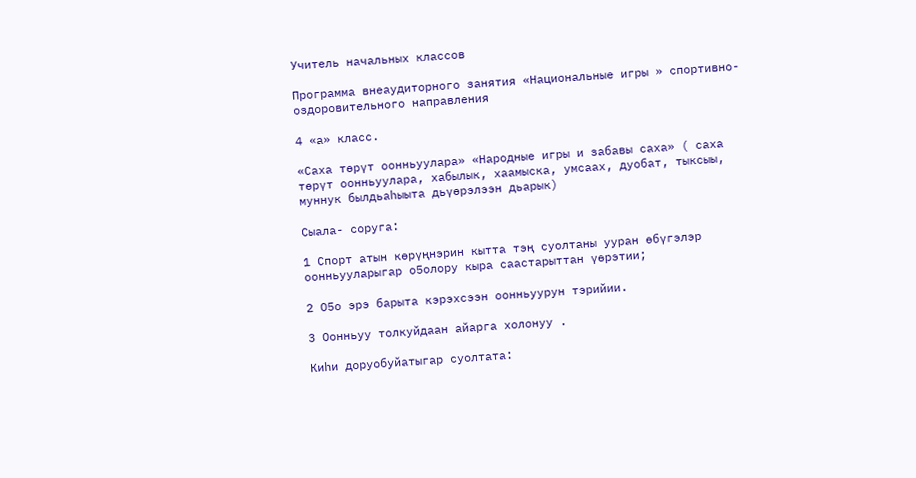Учитель начальных классов

Программа внеаудиторного занятия «Национальные игры » спортивно- оздоровительного направления

4 «а» класс.

«Саха төрүт оонньуулара» «Народные игры и забавы саха» ( саха төрүт оонньуулара, хабылык, хаамыска, умсаах, дуобат, тыксыы, муннук былдьаһыыта дьүөрэлээн дьарык)

Сыала- соруга:

1 Спорт атын көрүңнэрин кытта тэң суолтаны ууран өбүгэлэр оонньууларыгар о5олору кыра саастарыттан үөрэтии;

2 О5о эрэ барыта кэрэхсээн оонньуурун тэрийии.

3 Оонньуу толкуйдаан айарга холонуу .

Киһи доруобуйатыгар суолтата: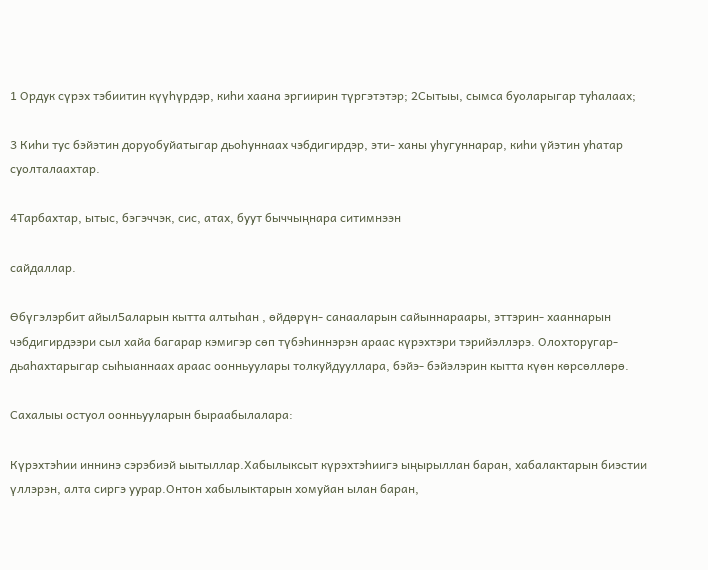1 Ордук сүрэх тэбиитин күүһүрдэр, киһи хаана эргиирин түргэтэтэр; 2Сытыы, сымса буоларыгар туһалаах;

3 Киһи тус бэйэтин доруобуйатыгар дьоһуннаах чэбдигирдэр, эти- ханы уһугуннарар, киһи үйэтин уһатар суолталаахтар.

4Тарбахтар, ытыс, бэгэччэк, сис, атах, буут быччыңнара ситимнээн

сайдаллар.

Өбүгэлэрбит айыл5аларын кытта алтыһан , өйдөрүн- санааларын сайыннараары, эттэрин- хааннарын чэбдигирдээри сыл хайа багарар кэмигэр сөп түбэһиннэрэн араас күрэхтэри тэрийэллэрэ. Олохторугар-дьаһахтарыгар сыһыаннаах араас оонньуулары толкуйдууллара, бэйэ- бэйэлэрин кытта күөн көрсөллөрө.

Сахалыы остуол оонньууларын быраабылалара:

Күрэхтэһии иннинэ сэрэбиэй ыытыллар.Хабылыксыт күрэхтэһиигэ ыңырыллан баран, хабалактарын биэстии үллэрэн, алта сиргэ уурар.Онтон хабылыктарын хомуйан ылан баран,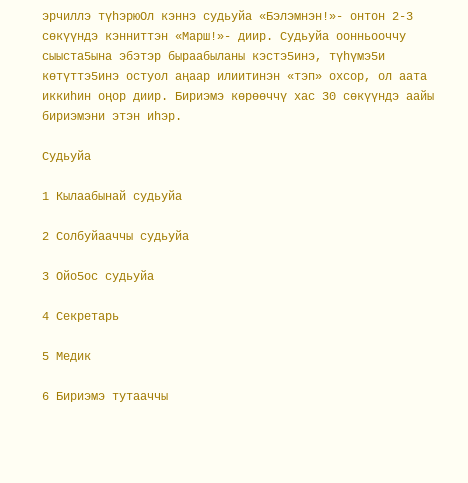эрчиллэ түһэрюОл кэннэ судьуйа «Бэлэмнэн!»- онтон 2-3 сөкүүндэ кэнниттэн «Марш!»- диир. Судьуйа оонньооччу сыыста5ына эбэтэр быраабыланы кэстэ5инэ, түһүмэ5и көтүттэ5инэ остуол аңаар илиитинэн «тэп» охсор, ол аата иккиһин оңор диир. Бириэмэ көрөөччү хас 30 сөкүүндэ аайы бириэмэни этэн иһэр.

Судьуйа

1 Кылаабынай судьуйа

2 Солбуйааччы судьуйа

3 Ойо5ос судьуйа

4 Секретарь

5 Медик

6 Бириэмэ тутааччы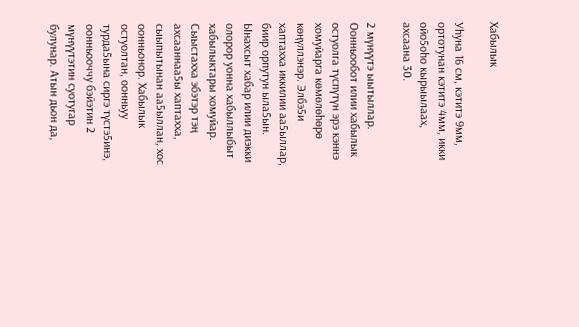Хабылык

Уһуна 16 см, кэтитэ 9мм, ортотунан кэтитэ 4мм, икки ойо5оһо кырыылаах, ахсаана 30.

2 мүнүүтэ ыытыллар. Оонньообот илии хабылык остуолга түспүтүн эрэ кэннэ хомуйарга көмөлөһөрө көңүллэнэр. Элбэ5и хаптахха иккилии аа5ыллар, биир орпутун ыла5ын. Ынахсыт хабар илии диэкки олорор уонна хабыллыбыт хабылыктары хомуйар. Сыыстахха эбэтэр тэң ахсааннаа5ы хаптахха, сыыпытынан аа5ыллан, хос оонньонор. Хабылык остуолтан, оонньуу турда5ына сиргэ түстэ5инэ, оонньооччу бэйэтин 2 мүнүүтэтин суотугар булунар. Атын дьон да,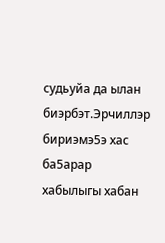судьуйа да ылан биэрбэт.Эрчиллэр бириэмэ5э хас ба5арар хабылыгы хабан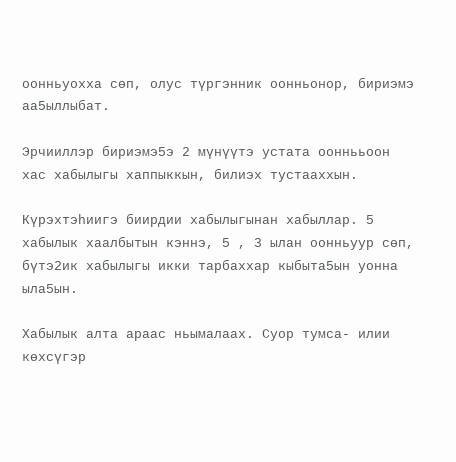оонньуохха сөп, олус түргэнник оонньонор, бириэмэ аа5ыллыбат.

Эрчииллэр бириэмэ5э 2 мүнүүтэ устата ооннььоон хас хабылыгы хаппыккын, билиэх тустааххын.

Күрэхтэһиигэ биирдии хабылыгынан хабыллар. 5 хабылык хаалбытын кэннэ, 5 , 3 ылан оонньуур сөп, бүтэ2ик хабылыгы икки тарбаххар кыбыта5ын уонна ыла5ын.

Хабылык алта араас ньымалаах. Суор тумса- илии көхсүгэр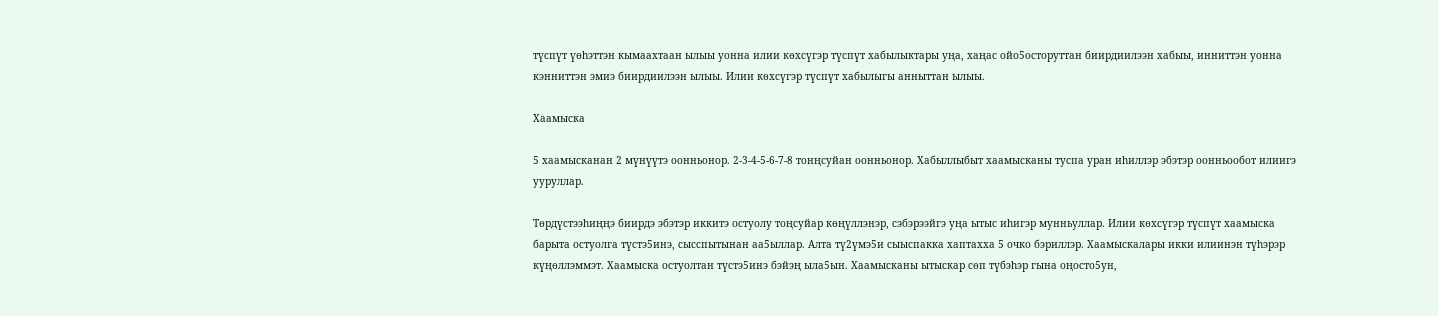түспүт үөһэттэн кымаахтаан ылыы уонна илии көхсүгэр түспүт хабылыктары уңа, хаңас ойо5осторуттан биирдиилээн хабыы, инниттэн уонна кэнниттэн эмиэ биирдиилээн ылыы. Илии көхсүгэр түспүт хабылыгы анныттан ылыы.

Хаамыска

5 хаамысканан 2 мүнүүтэ оонньонор. 2-3-4-5-6-7-8 тонңсуйан оонньонор. Хабыллыбыт хаамысканы туспа уран иһиллэр эбэтэр оонньообот илиигэ ууруллар.

Төрдүстээһиңңэ биирдэ эбэтэр иккитэ остуолу тоңсуйар көңүллэнэр, сэбэрээйгэ уңа ытыс иһигэр мунньуллар. Илии көхсүгэр түспүт хаамыска барыта остуолга түстэ5инэ, сысспытынан аа5ыллар. Алта тү2үмэ5и сыыспакка хаптахха 5 очко бэриллэр. Хаамыскалары икки илиинэн түһэрэр күңөллэммэт. Хаамыска остуолтан түстэ5инэ бэйэң ыла5ын. Хаамысканы ытыскар сөп түбэһэр гына оңосто5ун,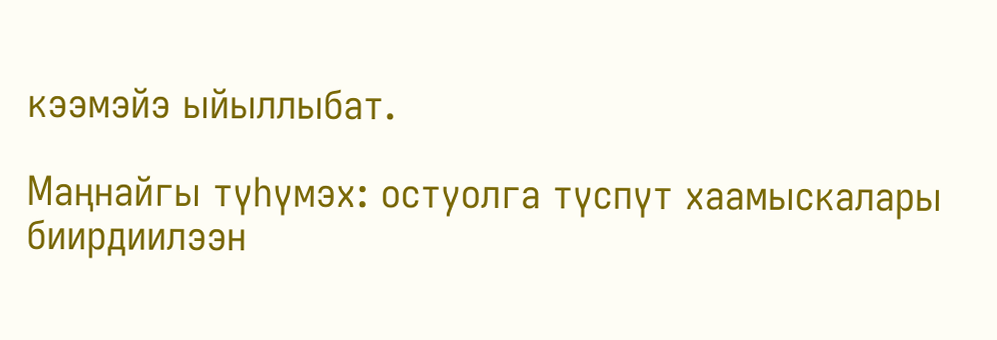кээмэйэ ыйыллыбат.

Маңнайгы түһүмэх: остуолга түспүт хаамыскалары биирдиилээн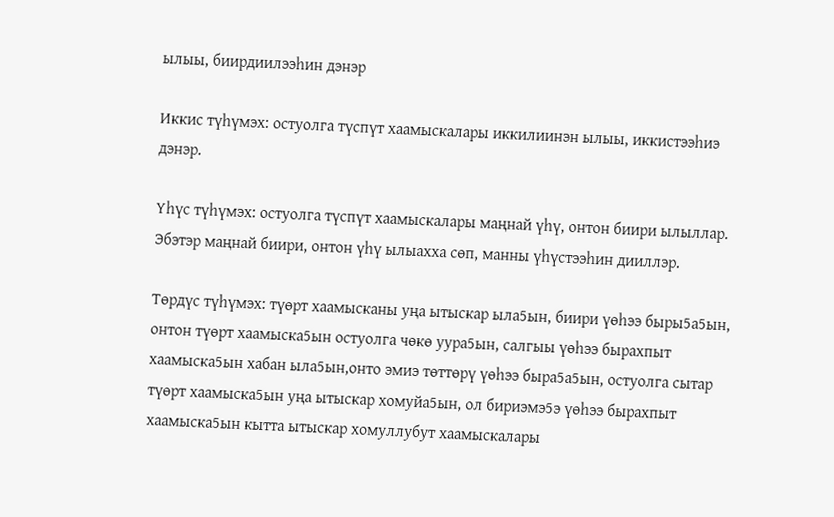ылыы, биирдиилээһин дэнэр

Иккис түһүмэх: остуолга түспүт хаамыскалары иккилиинэн ылыы, иккистээһиэ дэнэр.

Үһүс түһүмэх: остуолга түспүт хаамыскалары маңнай үһү, онтон биири ылыллар. Эбэтэр маңнай биири, онтон үһү ылыахха сөп, манны үһүстээһин дииллэр.

Төрдүс түһүмэх: түөрт хаамысканы уңа ытыскар ыла5ын, биири үөһээ быры5а5ын, онтон түөрт хаамыска5ын остуолга чөкө уура5ын, салгыы үөһээ бырахпыт хаамыска5ын хабан ыла5ын,онто эмиэ төттөрү үөһээ быра5а5ын, остуолга сытар түөрт хаамыска5ын уңа ытыскар хомуйа5ын, ол бириэмэ5э үөһээ бырахпыт хаамыска5ын кытта ытыскар хомуллубут хаамыскалары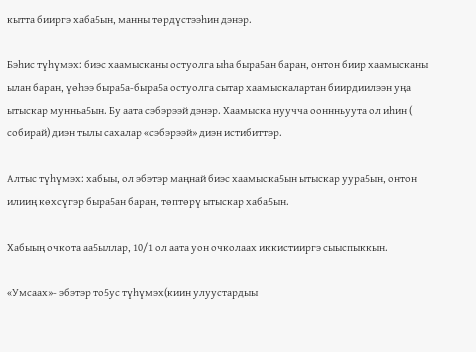кытта бииргэ хаба5ын, манны төрдүстээһин дэнэр.

Бэһис түһүмэх: биэс хаамысканы остуолга ыһа быра5ан баран, онтон биир хаамысканы ылан баран, үөһээ быра5а-быра5а остуолга сытар хаамыскалартан биирдиилээн уңа ытыскар мунньа5ын. Бу аата сэбэрээй дэнэр. Хаамыска нуучча ооннньуута ол иһин ( собирай) диэн тылы сахалар «сэбэрээй» диэн истибиттэр.

Алтыс түһүмэх: хабыы, ол эбэтэр маңнай биэс хаамыска5ын ытыскар уура5ын, онтон илииң көхсүгэр быра5ан баран, төптөрү ытыскар хаба5ын.

Хабыың очкота аа5ыллар, 10/1 ол аата уон очколаах иккистииргэ сыыспыккын.

«Умсаах»- эбэтэр то5ус түһүмэх(киин улуустардыы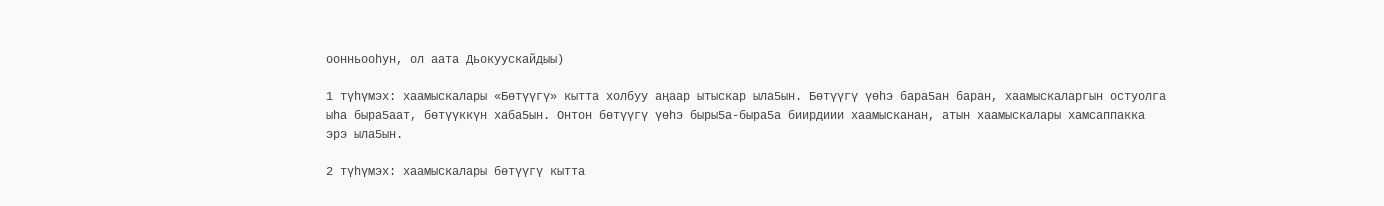оонньооһун, ол аата Дьокуускайдыы)

1 түһүмэх: хаамыскалары «Бөтүүгү» кытта холбуу аңаар ытыскар ыла5ын. Бөтүүгү үөһэ бара5ан баран, хаамыскаларгын остуолга ыһа быра5аат, бөтүүккүн хаба5ын. Онтон бөтүүгү үөһэ быры5а-быра5а биирдиии хаамысканан, атын хаамыскалары хамсаппакка эрэ ыла5ын.

2 түһүмэх: хаамыскалары бөтүүгү кытта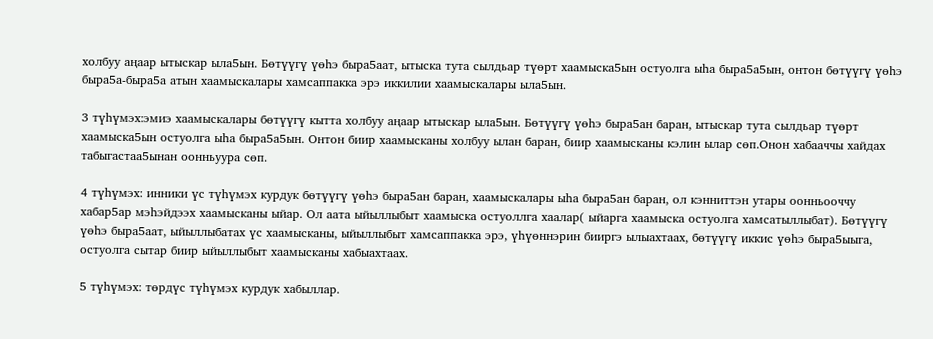холбуу аңаар ытыскар ыла5ын. Бөтүүгү үөһэ быра5аат, ытыска тута сылдьар түөрт хаамыска5ын остуолга ыһа быра5а5ын, онтон бөтүүгү үөһэ быра5а-быра5а атын хаамыскалары хамсаппакка эрэ иккилии хаамыскалары ыла5ын.

3 түһүмэх:эмиэ хаамыскалары бөтүүгү кытта холбуу аңаар ытыскар ыла5ын. Бөтүүгү үөһэ быра5ан баран, ытыскар тута сылдьар түөрт хаамыска5ын остуолга ыһа быра5а5ын. Онтон биир хаамысканы холбуу ылан баран, биир хаамысканы кэлин ылар сөп.Онон хабааччы хайдах табыгастаа5ынан оонньуура сөп.

4 түһүмэх: инники үс түһүмэх курдук бөтүүгү үөһэ быра5ан баран, хаамыскалары ыһа быра5ан баран, ол кэнниттэн утары оонньооччу хабар5ар мэһэйдээх хаамысканы ыйар. Ол аата ыйыллыбыт хаамыска остуоллга хаалар( ыйарга хаамыска остуолга хамсатыллыбат). Бөтүүгү үөһэ быра5аат, ыйыллыбатах үс хаамысканы, ыйыллыбыт хамсаппакка эрэ, үһүөннэрин бииргэ ылыахтаах, бөтүүгү иккис үөһэ быра5ыыга, остуолга сытар биир ыйыллыбыт хаамысканы хабыахтаах.

5 түһүмэх: төрдүс түһүмэх курдук хабыллар.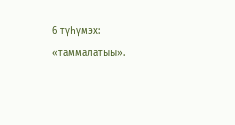6 түһүмэх: «таммалатыы».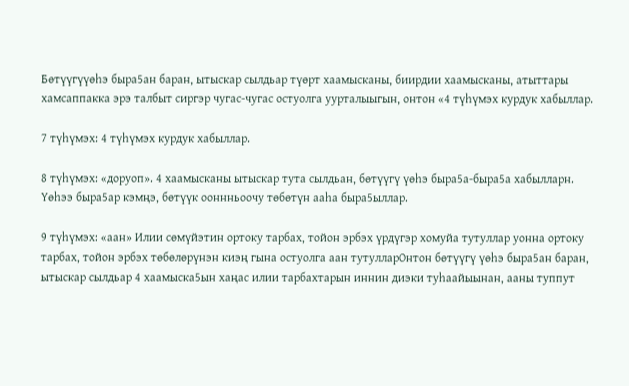Бөтүүгүүөһэ быра5ан баран, ытыскар сылдьар түөрт хаамысканы, биирдии хаамысканы, атыттары хамсаппакка эрэ талбыт сиргэр чугас-чугас остуолга уурталыыгын, онтон «4 түһүмэх курдук хабыллар.

7 түһүмэх: 4 түһүмэх курдук хабыллар.

8 түһүмэх: «доруоп». 4 хаамысканы ытыскар тута сылдьан, бөтүүгү үөһэ быра5а-быра5а хабылларн. Үөһээ быра5ар кэмңэ, бөтүүк ооннньоочу төбөтүн ааһа быра5ыллар.

9 түһүмэх: «аан» Илии сөмүйэтин ортоку тарбах, тойон эрбэх үрдүгэр хомуйа тутуллар уонна ортоку тарбах, тойон эрбэх төбөлөрүнэн киэң гына остуолга аан тутулларОнтон бөтүүгү үөһэ быра5ан баран, ытыскар сылдьар 4 хаамыска5ын хаңас илии тарбахтарын иннин диэки туһаайыынан, ааны туппут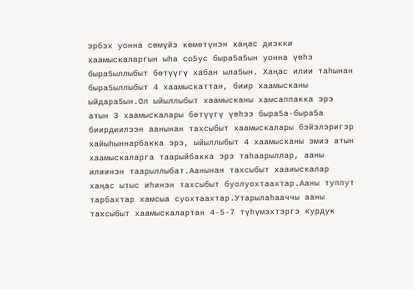эрбэх уонна сөмүйэ көмөтүнэн хаңас диэкки хаамыскаларгын ыһа со5ус быра5а5ын уонна үөһэ быра5ыллыбыт бөтүүгү хабан ыла5ын. Хаңас илии таһынан быра5ыллыбыт 4 хаамыскаттан, биир хаамысканы ыйдара5ын.Ол ыйыллыбыт хаамысканы хамсаппакка эрэ атын 3 хаамыскалары бөтүүгү үөһээ быра5а-быра5а биирдиилээн аанынан тахсыбыт хаамыскалары бэйэлэригэр хайыһыннарбакка эрэ, ыйыллыбыт 4 хаамысканы эмиэ атын хаамыскаларга таарыйбакка эрэ таһаарыллар, ааны илиинэн таарыллыбат.Аанынан тахсыбыт хааиыскалар хаңас ытыс иһинэн тахсыбыт буолуохтаахтар.Ааны туппут тарбахтар хамсыа суохтаахтар.Утарылаһааччы ааны тахсыбыт хаамыскалартан 4-5-7 түһүмэхтэргэ курдук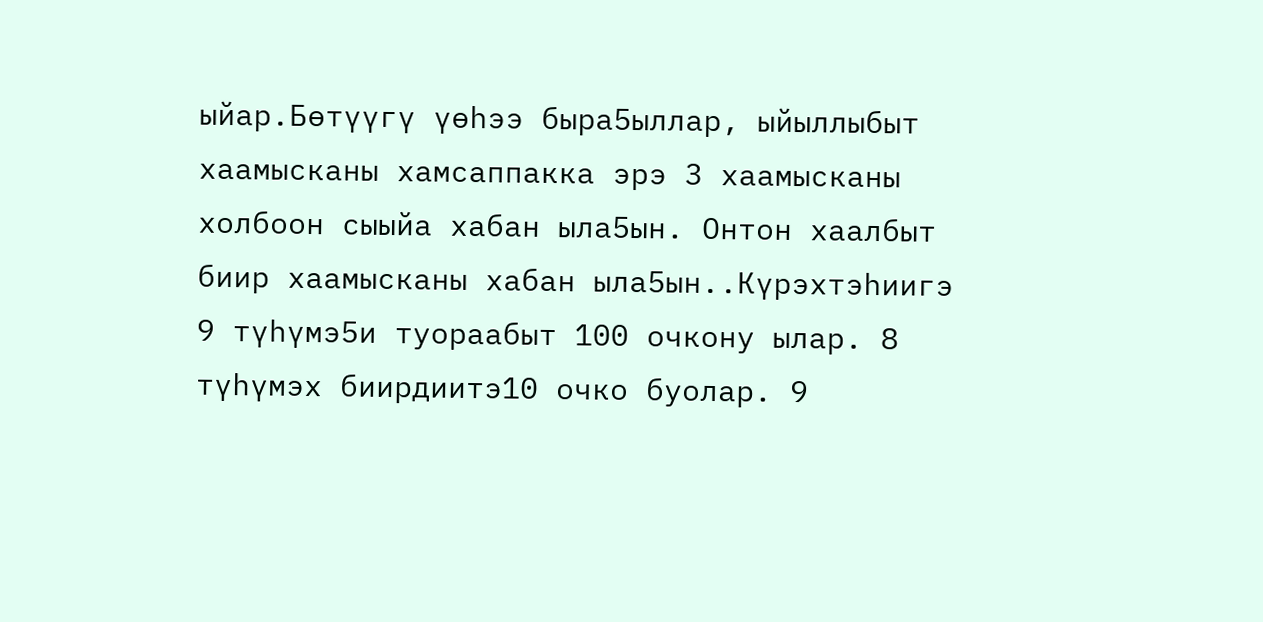ыйар.Бөтүүгү үөһээ быра5ыллар, ыйыллыбыт хаамысканы хамсаппакка эрэ 3 хаамысканы холбоон сыыйа хабан ыла5ын. Онтон хаалбыт биир хаамысканы хабан ыла5ын..Күрэхтэһиигэ 9 түһүмэ5и туораабыт 100 очкону ылар. 8 түһүмэх биирдиитэ10 очко буолар. 9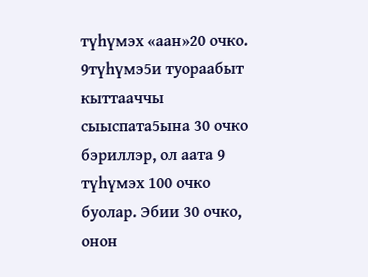түһүмэх «аан»20 очко. 9түһүмэ5и туораабыт кыттааччы сыыспата5ына 30 очко бэриллэр, ол аата 9 түһүмэх 100 очко буолар. Эбии 30 очко, онон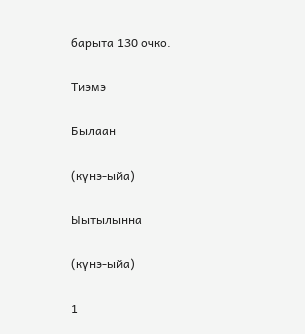барыта 130 очко.

Тиэмэ

Былаан

(күнэ-ыйа)

Ыытылынна

(күнэ-ыйа)

1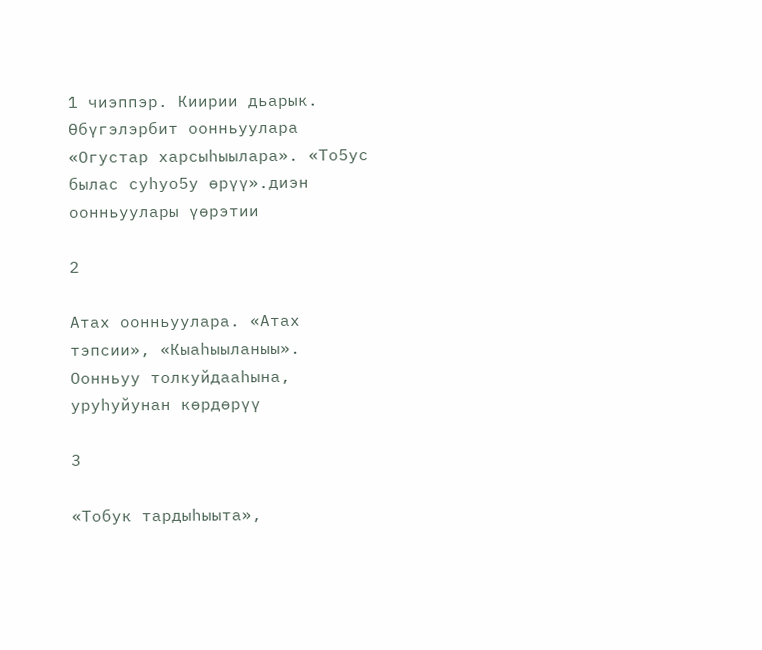1 чиэппэр. Киирии дьарык. Өбүгэлэрбит оонньуулара «Огустар харсыһыылара». «То5ус былас суһуо5у өрүү».диэн оонньуулары үөрэтии

2

Атах оонньуулара. «Атах тэпсии», «Кыаһыыланыы». Оонньуу толкуйдааһына, уруһуйунан көрдөрүү

3

«Тобук тардыһыыта»,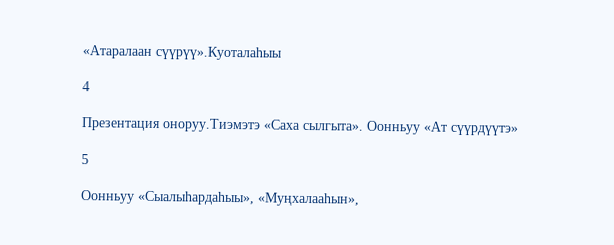«Атаралаан сүүрүү».Куоталаһыы

4

Презентация оноруу.Тиэмэтэ «Саха сылгыта». Оонньуу «Ат сүүрдүүтэ»

5

Оонньуу «Сыалыһардаһыы», «Муңхалааһын»,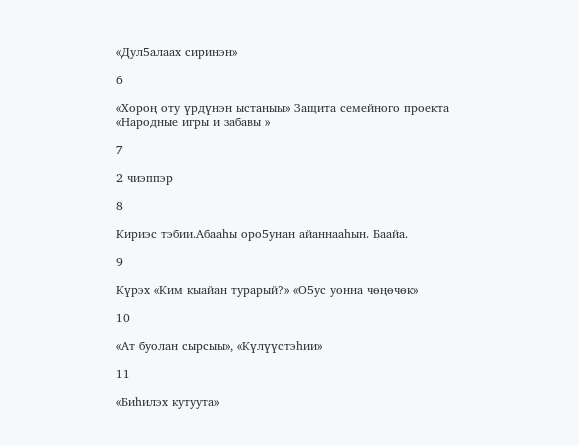«Дул5алаах сиринэн»

6

«Хороң оту үрдүнэн ыстаныы» Защита семейного проекта «Народные игры и забавы »

7

2 чиэппэр

8

Кириэс тэбии.Абааһы оро5унан айаннааһын. Баайа.

9

Күрэх «Ким кыайан турарый?» «О5ус уонна чөңөчөк»

10

«Ат буолан сырсыы», «Күлүүстэһии»

11

«Биһилэх кутуута»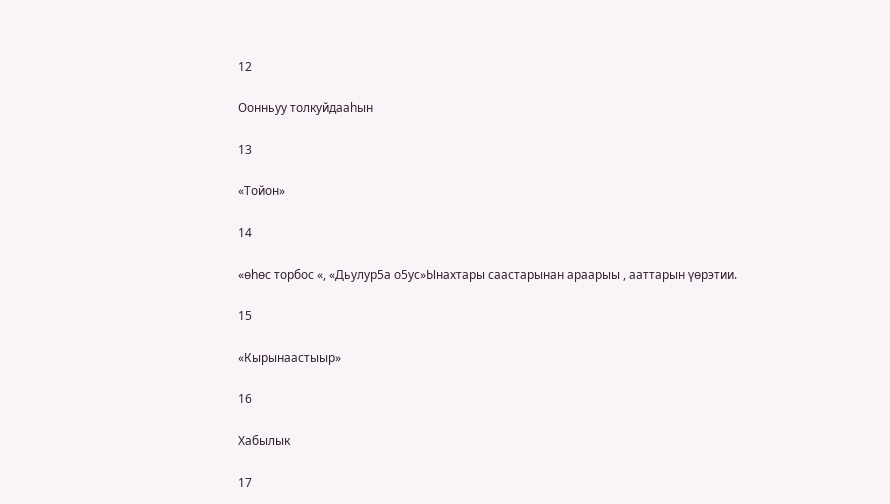12

Оонньуу толкуйдааһын

13

«Тойон»

14

«өһөс торбос «, «Дьулур5а о5ус»Ынахтары саастарынан араарыы , ааттарын үөрэтии.

15

«Кырынаастыыр»

16

Хабылык

17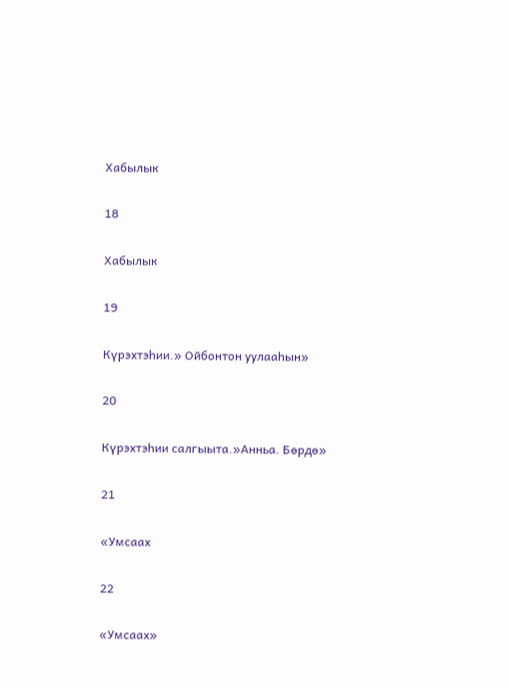Хабылык

18

Хабылык

19

Күрэхтэһии.» Ойбонтон уулааһын»

20

Күрэхтэһии салгыыта.»Анньа. Бөрдө»

21

«Умсаах

22

«Умсаах»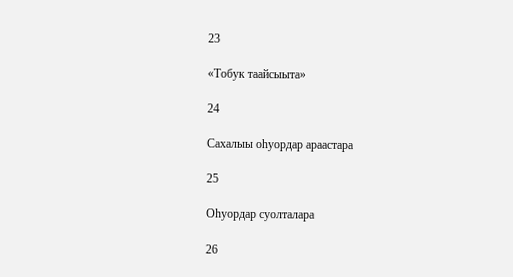23

«Тобук таайсыыта»

24

Сахалыы оһуордар араастара

25

Оһуордар суолталара

26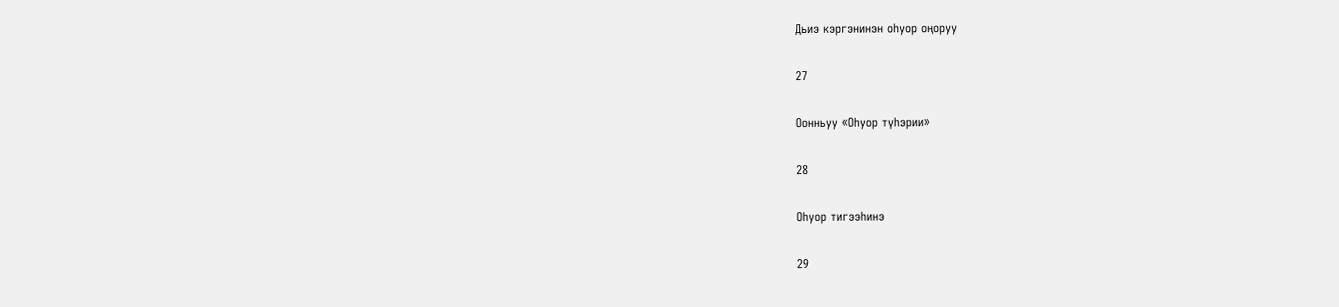Дьиэ кэргэнинэн оһуор оңоруу

27

Оонньуу «Оһуор түһэрии»

28

Оһуор тигээһинэ

29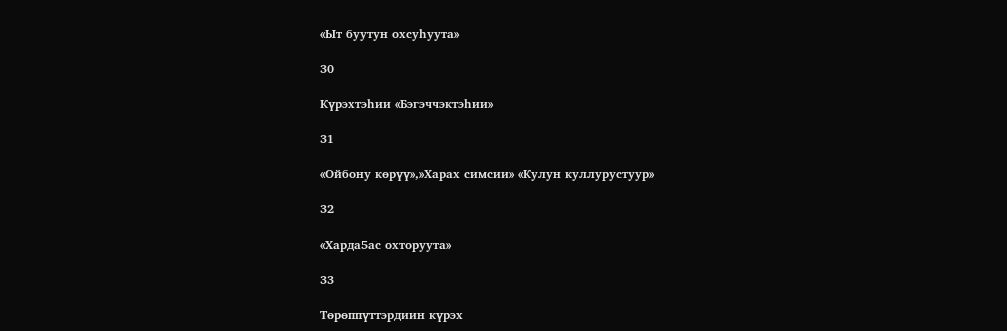«Ыт буутун охсуһуута»

30

Күрэхтэһии «Бэгэччэктэһии»

31

«Ойбону көрүү»,»Харах симсии» «Кулун куллурустуур»

32

«Харда5ас охторуута»

33

Төрөппүттэрдиин күрэх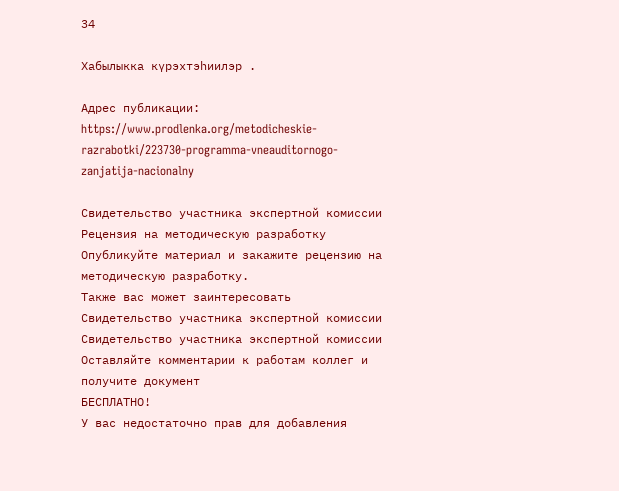34

Хабылыкка күрэхтэһиилэр .

Адрес публикации: https://www.prodlenka.org/metodicheskie-razrabotki/223730-programma-vneauditornogo-zanjatija-nacionalny

Свидетельство участника экспертной комиссии
Рецензия на методическую разработку
Опубликуйте материал и закажите рецензию на методическую разработку.
Также вас может заинтересовать
Свидетельство участника экспертной комиссии
Свидетельство участника экспертной комиссии
Оставляйте комментарии к работам коллег и получите документ
БЕСПЛАТНО!
У вас недостаточно прав для добавления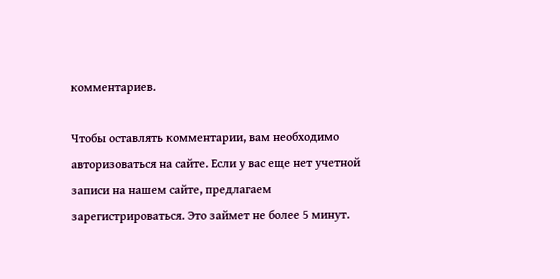комментариев.

Чтобы оставлять комментарии, вам необходимо авторизоваться на сайте. Если у вас еще нет учетной записи на нашем сайте, предлагаем зарегистрироваться. Это займет не более 5 минут.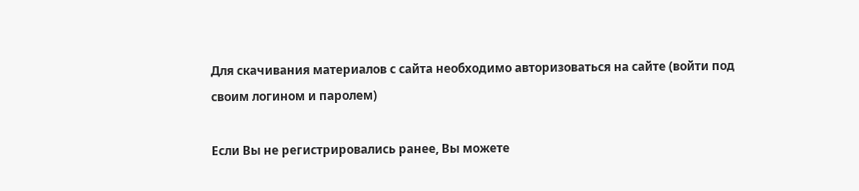Для скачивания материалов с сайта необходимо авторизоваться на сайте (войти под своим логином и паролем)

Если Вы не регистрировались ранее, Вы можете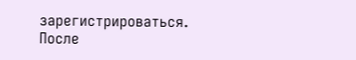зарегистрироваться.
После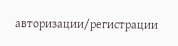авторизации/регистрации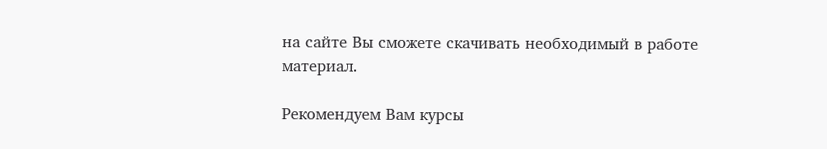на сайте Вы сможете скачивать необходимый в работе материал.

Рекомендуем Вам курсы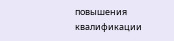повышения квалификации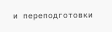и переподготовки